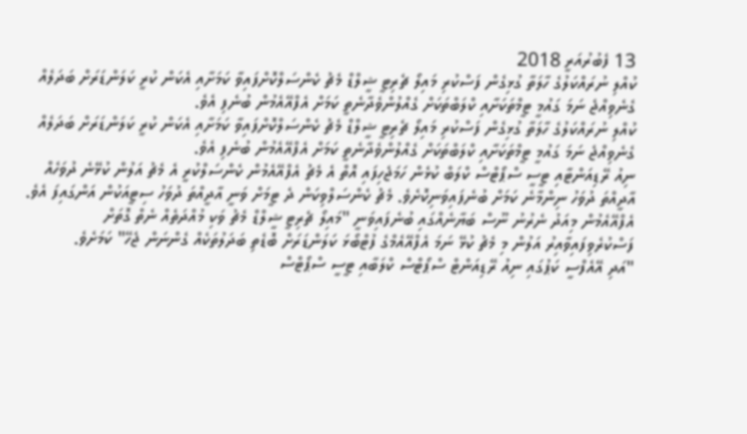13 ފެބުރުއަރީ 2018
ކުއްލި ނުރައްކަލުގެ ހާލަތާ ގުޅިގެން ފަސްކުރި މައިލޯ ޗެރިޓީ ޝީލްޑް މެޗު ކެންސަލްކޮށްފައިވާ ކަމަށާއި އެކަން ކުރީ ކަލަންޑަރަށް ބަދަލެއް ގެނެވިއްޖެ ނަމަ ގައުމީ ޓީމްތަކަށާއި ކްލަބްތަކަށް ގެއްލުންވެދާނެތީ ކަމަށް އެފްއޭއެމުން ބުނެފި އެވެ.
ކުއްލި ނުރައްކަލުގެ ހާލަތާ ގުޅިގެން ފަސްކުރި މައިލޯ ޗެރިޓީ ޝީލްޑް މެޗު ކެންސަލްކޮށްފައިވާ ކަމަށާއި އެކަން ކުރީ ކަލަންޑަރަށް ބަދަލެއް ގެނެވިއްޖެ ނަމަ ގައުމީ ޓީމްތަކަށާއި ކްލަބްތަކަށް ގެއްލުންވެދާނެތީ ކަމަށް އެފްއޭއެމުން ބުނެފި އެވެ.
ނިއު ރޭޑިއަންޓާއި ޓީސީ ސްޕޯޓްސް ކްލަބް ކުޅެން ހަމަޖެހިފައި އޮތް އެ މެޗު އެފްއޭއެމުން ކެންސަލްކުރީ އެ މެޗު އަލުން ކުޅޭނެ ދުވަހެއް އާދީއްތަ ދުވަހު ނިންމާނެ ކަމަށް ބުނެފައިވަނިކޮށެވެ. މެޗު ކެންސަލްވިކަން ދެ ޓީމަށް ވަނީ އާދީއްތަ ދުވަހު ސިޓީއަކުން އަންގައިފަ އެވެ.
އެފްއޭއެމުން މިއަދު ނެރުނު ނޫސް ބަޔާނެއްގައި ބުނެފައިވަނީ "މައިލޯ ޗެރިޓީ ޝީލްޑް މެޗު ވަކި މުއްދަތެއް ނެތް ގޮތަށް ފަސްކުރެވިފައިވާއިރު އަލުން މި މެޗު ކުޅޭ ނަމަ އެފްއޭއެމްގެ ފުޓްބޯޅަ ކަލަންޑަރަށް ބޮޑެތި ބަދަލުތަކެއް ގެންނަން ޖެހޭ" ކަމަށެވެ.
"އަދި އޭއެފްސީ ކަޕުގައި ނިއު ރޭޑިއަންޓް ސްޕޯޓްސް ކްލަބާއި ޓީސީ ސްޕޯޓްސް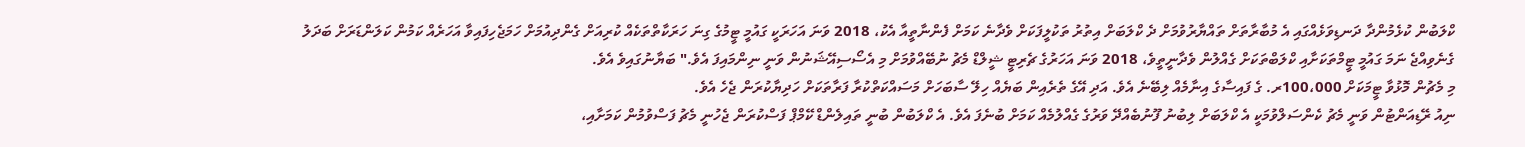ކްލަބުން ކުޅެމުންދާ ދަނޑިވަޅެއްގައި އެ މުބާރާތަށް ތައްޔާރުވުމަށް ދެ ކްލަބަށް އިތުރު ތަކުލީފަކަށް ވެދާނެ ކަމަށް ފެންނާތީއާ އެކު، 2018 ވަނަ އަހަރަކީ ގައުމީ ޓީމުގެ ގިނަ ހަރަކާތްތަކެއް ކުރިއަށް ގެންދިއުމަށް ހަމަޖެހިފައިވާ އަހަރެއް ކަމުން ކަލަންޑަރަށް ބަދަލު ގެނެވިއްޖެ ނަމަ ގައުމީ ޓީމްތަކަށާއި ކްލަބްތަކަށް ގެއްލުން ވެދާނީތީވެ، 2018 ވަނަ އަހަރުގެ ޗެރިޓީ ޝީލްޑް މެޗު ނުބޭއްވުމަށް މި އެސޯސިއޭޝަނުން ވަނީ ނިންމައިފަ އެވެ." ބަޔާނުގައިވެ އެވެ.
މި މެޗުން މޮޅުވާ ޓީމަކަށް 100،000ރ. ގެ ފައިސާގެ އިނާމެއް ލިބޭނެ އެވެ. އަދި އޭގެ ތެރެއިން ބަޔެއް ހިލޭ ސާބަހަށް މަސައްކަތްކުރާ ފަރާތަކަށް ހަދިޔާކުރަން ޖެހެ އެވެ.
ނިއު ރޭޑިއަންޓުން ވަނީ މެޗު ކެންސަލްވުމަކީ އެ ކްލަބަށް ލިބުނު ފޫނުބެއްދޭ ވަރުގެ ގެއްލުމެއް ކަމަށް ބުނެފަ އެވެ. އެ ކްލަބުން ބުނީ ތައިލެންޑް ކޭމްޕް ފަސްކުރަން ޖެހުނީ މެޗު ފަސްވުމުން ކަމަށާއި،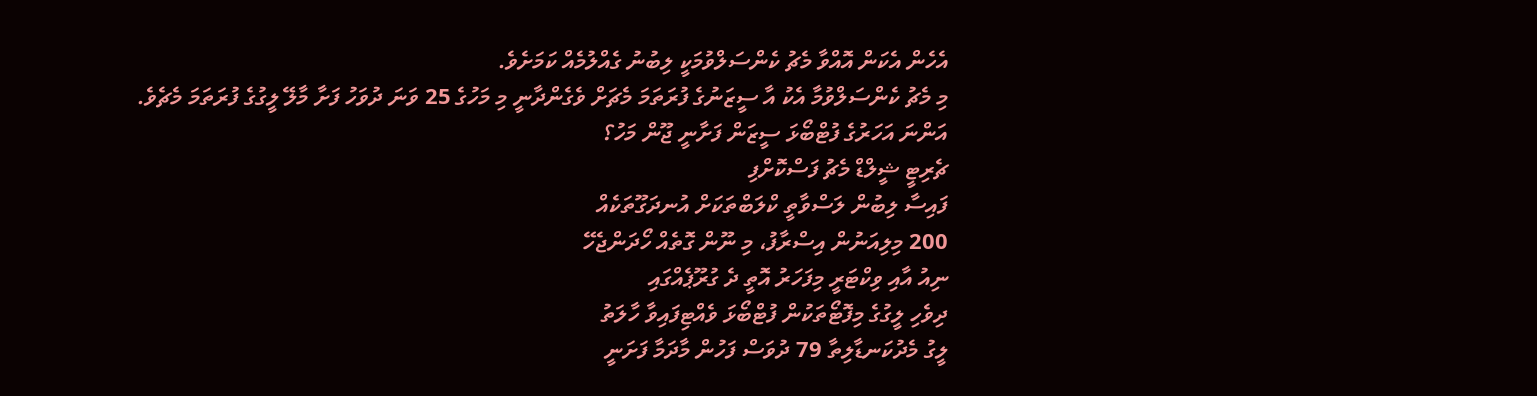އެހެން އެކަން އޮއްވާ މެޗު ކެންސަލްވުމަކީ ލިބުނު ގެއްލުމެއް ކަމަށެވެ.
މި މެޗު ކެންސަލްވުމާ އެކު އާ ސީޒަނުގެ ފުރަތަމަ މެޗަށް ވެގެންދާނީ މި މަހުގެ 25 ވަނަ ދުވަހު ފަށާ މާލޭ ލީގުގެ ފުރަތަމަ މެޗެވެ.
އަންނަ އަހަރުގެ ފުޓްބޯޅަ ސީޒަން ފަށާނީ ޖޫން މަހު؟
ޗެރިޓީ ޝީލްޑް މެޗު ފަސްކޮށްފި
ފައިސާ ލިބުން ލަސްވާތީ ކްލަބްތަކަށް އުނދަގޫތަކެއް
200 މިލިއަނުން އިސްރާފު، މި ނޫން ގޮތެއް ހޯދަންޖެހޭ
ނިއު އާއި ވިކްޓަރީ މިފަހަރު އޮތީ ދެ ގުރޫޕެއްގައި
ދިވެހި ލީގުގެ މިފޮޓޯތަކުން ފުޓްބޯޅަ ވެއްޓިފައިވާ ހާލަތު
ލީގު މެދުކަނޑާލިތާ 79 ދުވަސް ފަހުން މާދަމާ ފަށަނީ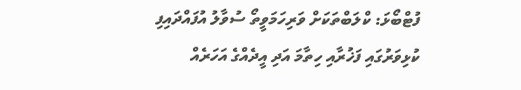ފުޓްބޯޅަ: ކްލަބްތަކަށް ވަރިހަމަވީތޯ ސުވާލު އުފައްދައިފި
ކުޅިވަރުގައި ފަޚުރާއި ހިތާމަ އަދި އީދެއްގެ އަހަރެއް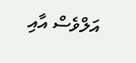އަލްވެސް އާއި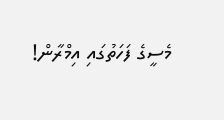މެސީގެ ފަހަތުގައި އިމްރާން!